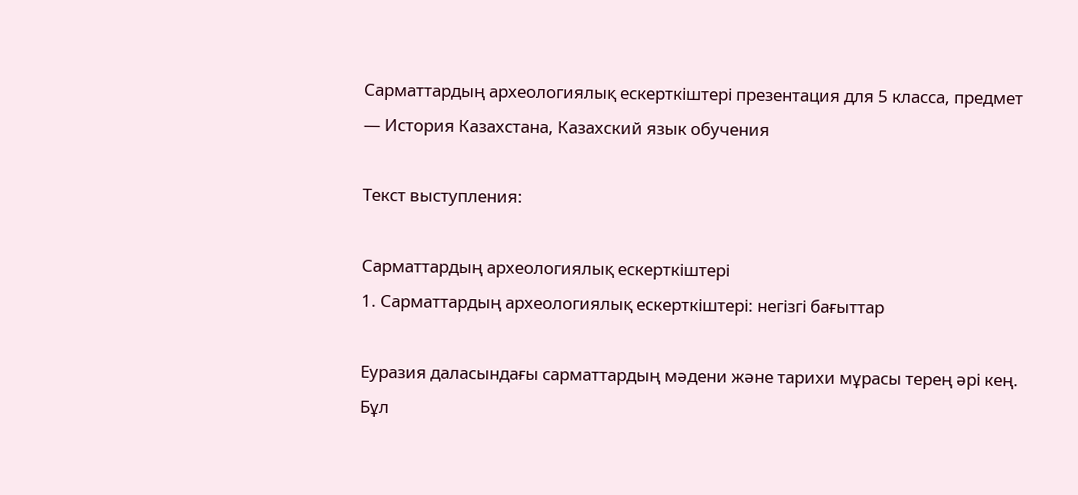Сарматтардың археологиялық ескерткіштері презентация для 5 класса, предмет — История Казахстана, Казахский язык обучения

Текст выступления:

Сарматтардың археологиялық ескерткіштері
1. Сарматтардың археологиялық ескерткіштері: негізгі бағыттар

Еуразия даласындағы сарматтардың мәдени және тарихи мұрасы терең әрі кең. Бұл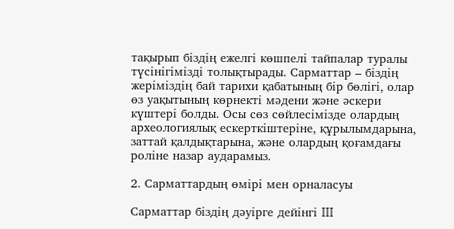тақырып біздің ежелгі көшпелі тайпалар туралы түсінігімізді толықтырады. Сарматтар – біздің жеріміздің бай тарихи қабатының бір бөлігі, олар өз уақытының көрнекті мәдени және әскери күштері болды. Осы сөз сөйлесімізде олардың археологиялық ескерткіштеріне, құрылымдарына, заттай қалдықтарына, және олардың қоғамдағы роліне назар аударамыз.

2. Сарматтардың өмірі мен орналасуы

Сарматтар біздің дәуірге дейінгі III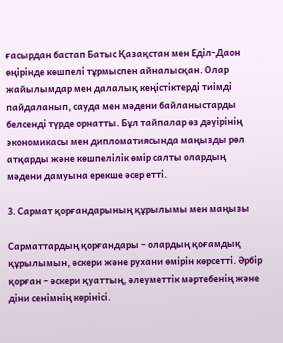ғасырдан бастап Батыс Қазақстан мен Еділ-Даон өңірінде көшпелі тұрмыспен айналысқан. Олар жайылымдар мен далалық кеңістіктерді тиімді пайдаланып, сауда мен мәдени байланыстарды белсенді түрде орнатты. Бұл тайпалар өз дәуірінің экономикасы мен дипломатиясында маңызды рөл атқарды және көшпелілік өмір салты олардың мәдени дамуына ерекше әсер етті.

3. Сармат қорғандарының құрылымы мен маңызы

Сарматтардың қорғандары – олардың қоғамдық құрылымын, әскери және рухани өмірін көрсетті. Әрбір қорған – әскери қуаттың, әлеуметтік мәртебенің және діни сенімнің көрінісі.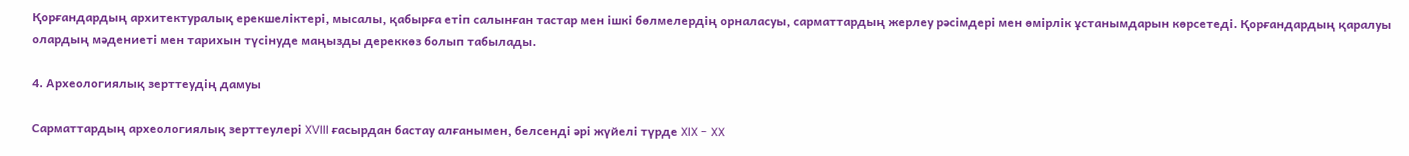Қорғандардың архитектуралық ерекшеліктері, мысалы, қабырға етіп салынған тастар мен ішкі бөлмелердің орналасуы, сарматтардың жерлеу рәсімдері мен өмірлік ұстанымдарын көрсетеді. Қорғандардың қаралуы олардың мәдениеті мен тарихын түсінуде маңызды дереккөз болып табылады.

4. Археологиялық зерттеудің дамуы

Сарматтардың археологиялық зерттеулері XVIII ғасырдан бастау алғанымен, белсенді әрі жүйелі түрде XIX - XX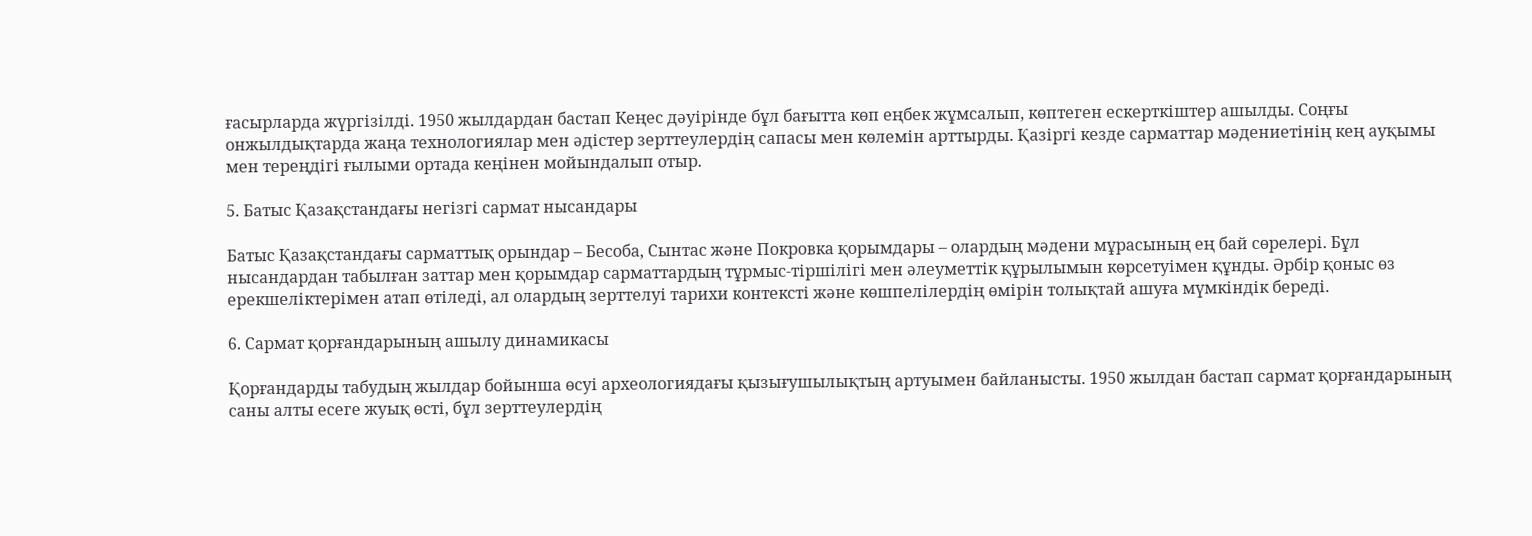ғасырларда жүргізілді. 1950 жылдардан бастап Кеңес дәуірінде бұл бағытта көп еңбек жұмсалып, көптеген ескерткіштер ашылды. Соңғы онжылдықтарда жаңа технологиялар мен әдістер зерттеулердің сапасы мен көлемін арттырды. Қазіргі кезде сарматтар мәдениетінің кең ауқымы мен тереңдігі ғылыми ортада кеңінен мойындалып отыр.

5. Батыс Қазақстандағы негізгі сармат нысандары

Батыс Қазақстандағы сарматтық орындар – Бесоба, Сынтас және Покровка қорымдары – олардың мәдени мұрасының ең бай сөрелері. Бұл нысандардан табылған заттар мен қорымдар сарматтардың тұрмыс-тіршілігі мен әлеуметтік құрылымын көрсетуімен құнды. Әрбір қоныс өз ерекшеліктерімен атап өтіледі, ал олардың зерттелуі тарихи контексті және көшпелілердің өмірін толықтай ашуға мүмкіндік береді.

6. Сармат қорғандарының ашылу динамикасы

Қорғандарды табудың жылдар бойынша өсуі археологиядағы қызығушылықтың артуымен байланысты. 1950 жылдан бастап сармат қорғандарының саны алты есеге жуық өсті, бұл зерттеулердің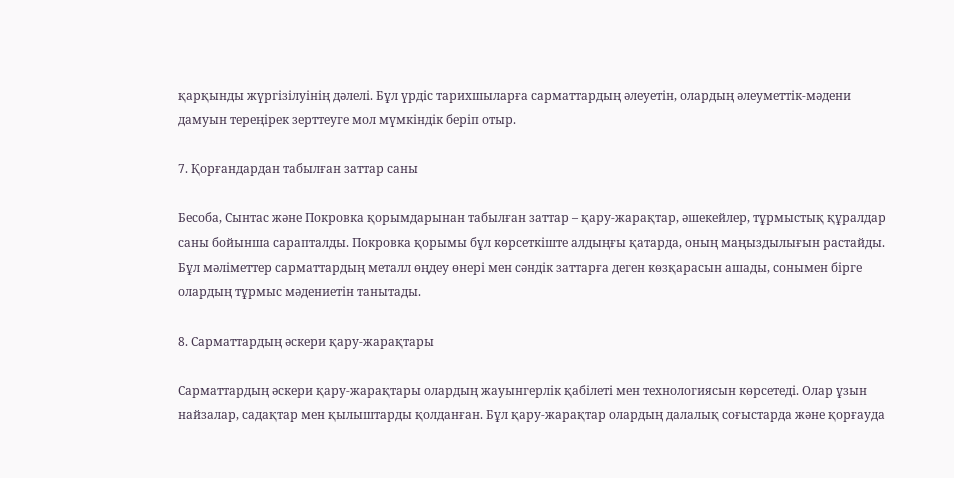қарқынды жүргізілуінің дәлелі. Бұл үрдіс тарихшыларға сарматтардың әлеуетін, олардың әлеуметтік-мәдени дамуын тереңірек зерттеуге мол мүмкіндік беріп отыр.

7. Қорғандардан табылған заттар саны

Бесоба, Сынтас және Покровка қорымдарынан табылған заттар – қару-жарақтар, әшекейлер, тұрмыстық құралдар саны бойынша сарапталды. Покровка қорымы бұл көрсеткіште алдыңғы қатарда, оның маңыздылығын растайды. Бұл мәліметтер сарматтардың металл өңдеу өнері мен сәндік заттарға деген көзқарасын ашады, сонымен бірге олардың тұрмыс мәдениетін танытады.

8. Сарматтардың әскери қару-жарақтары

Сарматтардың әскери қару-жарақтары олардың жауынгерлік қабілеті мен технологиясын көрсетеді. Олар ұзын найзалар, садақтар мен қылыштарды қолданған. Бұл қару-жарақтар олардың далалық соғыстарда және қорғауда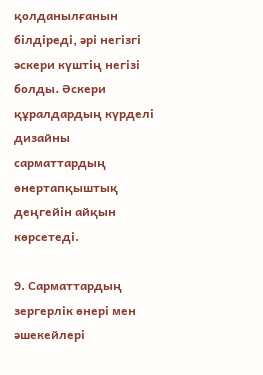қолданылғанын білдіреді, әрі негізгі әскери күштің негізі болды. Әскери құралдардың күрделі дизайны сарматтардың өнертапқыштық деңгейін айқын көрсетеді.

9. Сарматтардың зергерлік өнері мен әшекейлері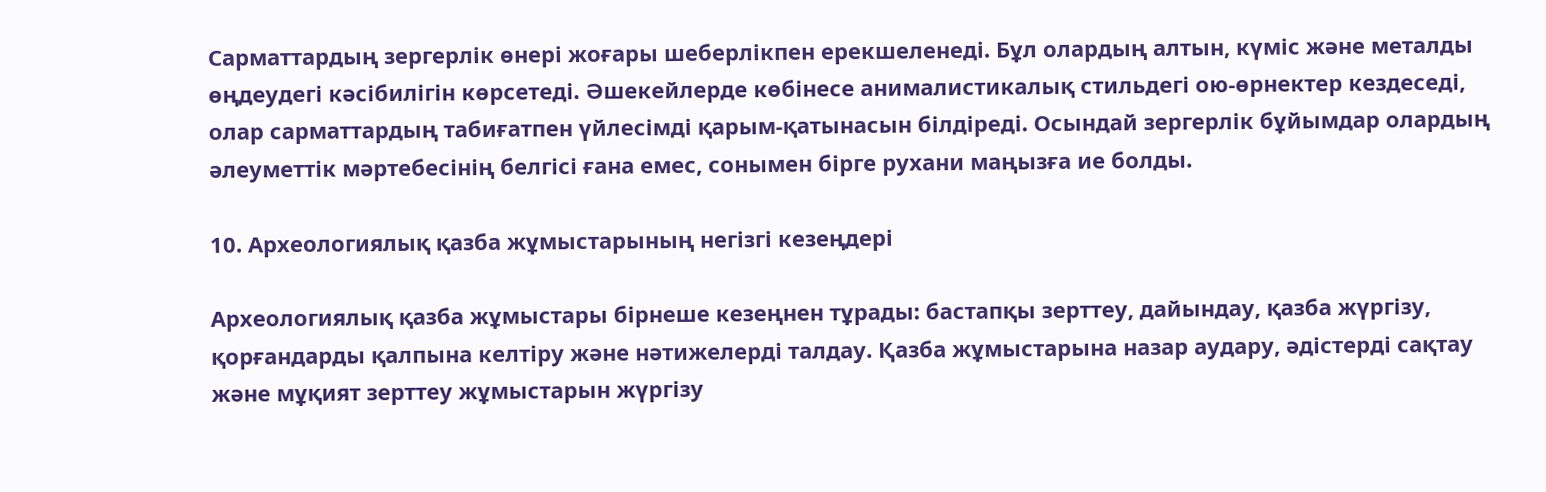Сарматтардың зергерлік өнері жоғары шеберлікпен ерекшеленеді. Бұл олардың алтын, күміс және металды өңдеудегі кәсібилігін көрсетеді. Әшекейлерде көбінесе анималистикалық стильдегі ою-өрнектер кездеседі, олар сарматтардың табиғатпен үйлесімді қарым-қатынасын білдіреді. Осындай зергерлік бұйымдар олардың әлеуметтік мәртебесінің белгісі ғана емес, сонымен бірге рухани маңызға ие болды.

10. Археологиялық қазба жұмыстарының негізгі кезеңдері

Археологиялық қазба жұмыстары бірнеше кезеңнен тұрады: бастапқы зерттеу, дайындау, қазба жүргізу, қорғандарды қалпына келтіру және нәтижелерді талдау. Қазба жұмыстарына назар аудару, әдістерді сақтау және мұқият зерттеу жұмыстарын жүргізу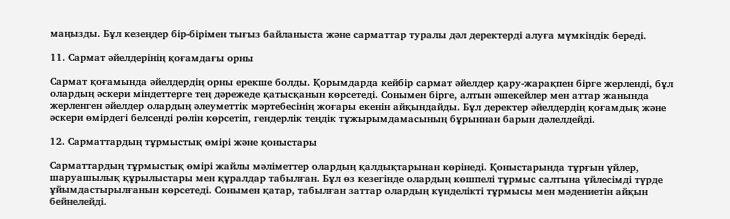маңызды. Бұл кезеңдер бір-бірімен тығыз байланыста және сарматтар туралы дәл деректерді алуға мүмкіндік береді.

11. Сармат әйелдерінің қоғамдағы орны

Сармат қоғамында әйелдердің орны ерекше болды. Қорымдарда кейбір сармат әйелдер қару-жарақпен бірге жерленді, бұл олардың әскери міндеттерге тең дәрежеде қатысқанын көрсетеді. Сонымен бірге, алтын әшекейлер мен аттар жанында жерленген әйелдер олардың әлеуметтік мәртебесінің жоғары екенін айқындайды. Бұл деректер әйелдердің қоғамдық және әскери өмірдегі белсенді рөлін көрсетіп, гендерлік теңдік тұжырымдамасының бұрыннан барын дәлелдейді.

12. Сарматтардың тұрмыстық өмірі және қоныстары

Сарматтардың тұрмыстық өмірі жайлы мәліметтер олардың қалдықтарынан көрінеді. Қоныстарында тұрғын үйлер, шаруашылық құрылыстары мен құралдар табылған. Бұл өз кезегінде олардың көшпелі тұрмыс салтына үйлесімді түрде ұйымдастырылғанын көрсетеді. Сонымен қатар, табылған заттар олардың күнделікті тұрмысы мен мәдениетін айқын бейнелейді.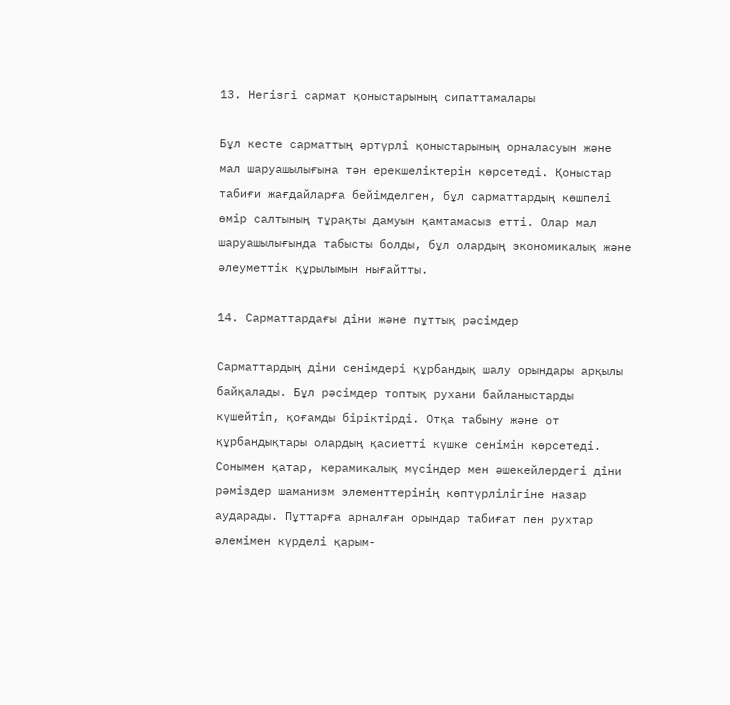13. Негізгі сармат қоныстарының сипаттамалары

Бұл кесте сарматтың әртүрлі қоныстарының орналасуын және мал шаруашылығына тән ерекшеліктерін көрсетеді. Қоныстар табиғи жағдайларға бейімделген, бұл сарматтардың көшпелі өмір салтының тұрақты дамуын қамтамасыз етті. Олар мал шаруашылығында табысты болды, бұл олардың экономикалық және әлеуметтік құрылымын нығайтты.

14. Сарматтардағы діни және пұттық рәсімдер

Сарматтардың діни сенімдері құрбандық шалу орындары арқылы байқалады. Бұл рәсімдер топтық рухани байланыстарды күшейтіп, қоғамды біріктірді. Отқа табыну және от құрбандықтары олардың қасиетті күшке сенімін көрсетеді. Сонымен қатар, керамикалық мүсіндер мен әшекейлердегі діни рәміздер шаманизм элементтерінің көптүрлілігіне назар аударады. Пұттарға арналған орындар табиғат пен рухтар әлемімен күрделі қарым-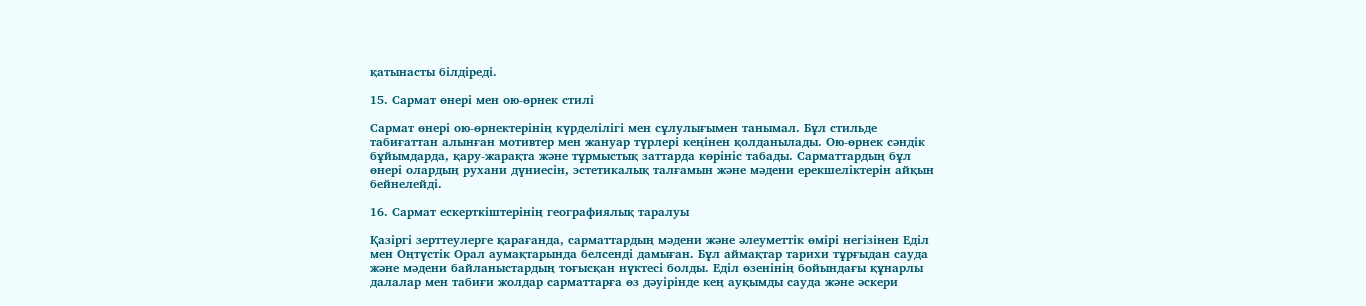қатынасты білдіреді.

15. Сармат өнері мен ою-өрнек стилі

Сармат өнері ою-өрнектерінің күрделілігі мен сұлулығымен танымал. Бұл стильде табиғаттан алынған мотивтер мен жануар түрлері кеңінен қолданылады. Ою-өрнек сәндік бұйымдарда, қару-жарақта және тұрмыстық заттарда көрініс табады. Сарматтардың бұл өнері олардың рухани дүниесін, эстетикалық талғамын және мәдени ерекшеліктерін айқын бейнелейді.

16. Сармат ескерткіштерінің географиялық таралуы

Қазіргі зерттеулерге қарағанда, сарматтардың мәдени және әлеуметтік өмірі негізінен Еділ мен Оңтүстік Орал аумақтарында белсенді дамыған. Бұл аймақтар тарихи тұрғыдан сауда және мәдени байланыстардың тоғысқан нүктесі болды. Еділ өзенінің бойындағы құнарлы далалар мен табиғи жолдар сарматтарға өз дәуірінде кең ауқымды сауда және әскери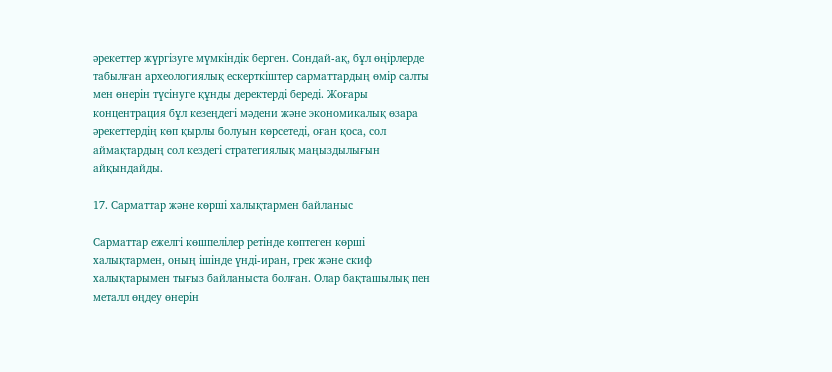әрекеттер жүргізуге мүмкіндік берген. Сондай-ақ, бұл өңірлерде табылған археологиялық ескерткіштер сарматтардың өмір салты мен өнерін түсінуге құнды деректерді береді. Жоғары концентрация бұл кезеңдегі мәдени және экономикалық өзара әрекеттердің көп қырлы болуын көрсетеді, оған қоса, сол аймақтардың сол кездегі стратегиялық маңыздылығын айқындайды.

17. Сарматтар және көрші халықтармен байланыс

Сарматтар ежелгі көшпелілер ретінде көптеген көрші халықтармен, оның ішінде үнді-иран, грек және скиф халықтарымен тығыз байланыста болған. Олар бақташылық пен металл өңдеу өнерін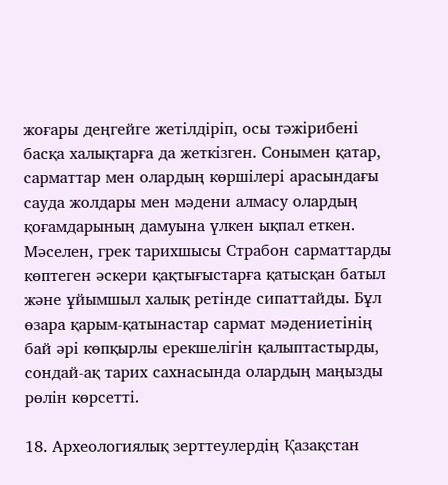жоғары деңгейге жетілдіріп, осы тәжірибені басқа халықтарға да жеткізген. Сонымен қатар, сарматтар мен олардың көршілері арасындағы сауда жолдары мен мәдени алмасу олардың қоғамдарының дамуына үлкен ықпал еткен. Мәселен, грек тарихшысы Страбон сарматтарды көптеген әскери қақтығыстарға қатысқан батыл және ұйымшыл халық ретінде сипаттайды. Бұл өзара қарым-қатынастар сармат мәдениетінің бай әрі көпқырлы ерекшелігін қалыптастырды, сондай-ақ тарих сахнасында олардың маңызды рөлін көрсетті.

18. Археологиялық зерттеулердің Қазақстан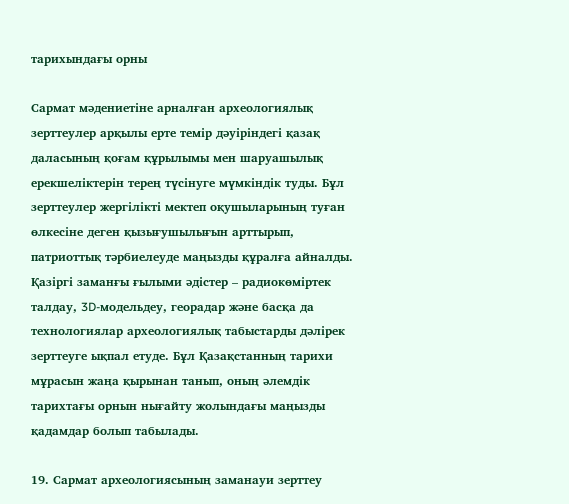тарихындағы орны

Сармат мәдениетіне арналған археологиялық зерттеулер арқылы ерте темір дәуіріндегі қазақ даласының қоғам құрылымы мен шаруашылық ерекшеліктерін терең түсінуге мүмкіндік туды. Бұл зерттеулер жергілікті мектеп оқушыларының туған өлкесіне деген қызығушылығын арттырып, патриоттық тәрбиелеуде маңызды құралға айналды. Қазіргі заманғы ғылыми әдістер – радиокөміртек талдау, 3D-модельдеу, георадар және басқа да технологиялар археологиялық табыстарды дәлірек зерттеуге ықпал етуде. Бұл Қазақстанның тарихи мұрасын жаңа қырынан танып, оның әлемдік тарихтағы орнын нығайту жолындағы маңызды қадамдар болып табылады.

19. Сармат археологиясының заманауи зерттеу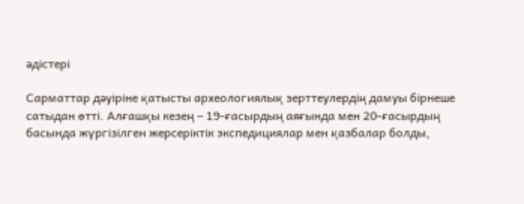әдістері

Сарматтар дәуіріне қатысты археологиялық зерттеулердің дамуы бірнеше сатыдан өтті. Алғашқы кезең – 19-ғасырдың аяғында мен 20-ғасырдың басында жүргізілген жерсеріктік экспедициялар мен қазбалар болды,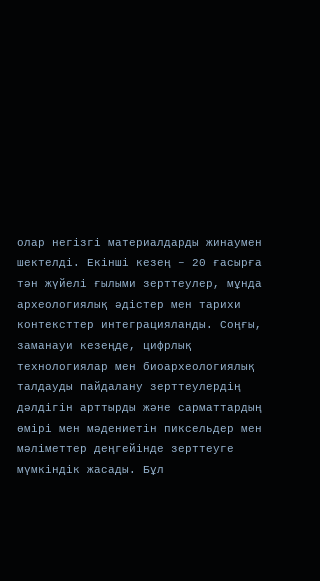олар негізгі материалдарды жинаумен шектелді. Екінші кезең – 20 ғасырға тән жүйелі ғылыми зерттеулер, мұнда археологиялық әдістер мен тарихи контексттер интеграцияланды. Соңғы, заманауи кезеңде, цифрлық технологиялар мен биоархеологиялық талдауды пайдалану зерттеулердің дәлдігін арттырды және сарматтардың өмірі мен мәдениетін пиксельдер мен мәліметтер деңгейінде зерттеуге мүмкіндік жасады. Бұл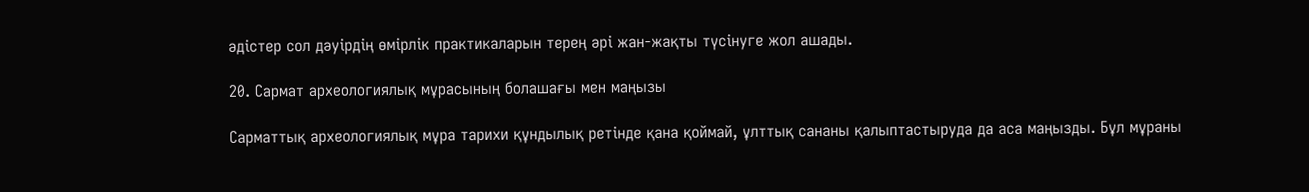әдістер сол дәуірдің өмірлік практикаларын терең әрі жан-жақты түсінуге жол ашады.

20. Сармат археологиялық мұрасының болашағы мен маңызы

Сарматтық археологиялық мұра тарихи құндылық ретінде қана қоймай, ұлттық сананы қалыптастыруда да аса маңызды. Бұл мұраны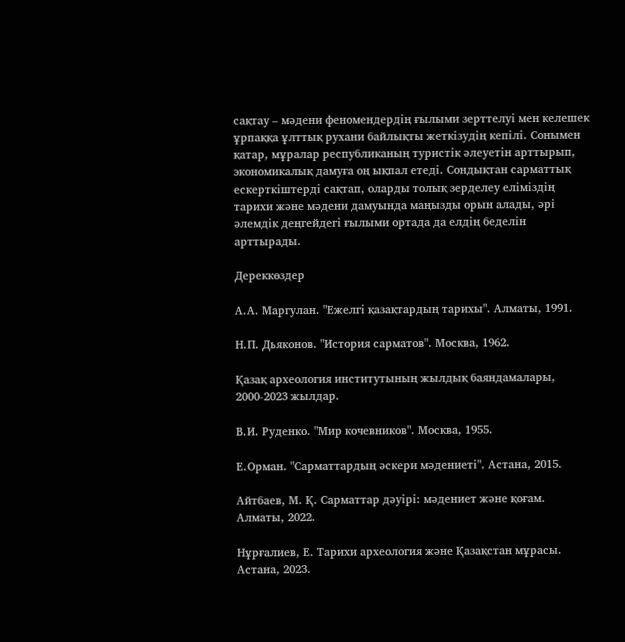сақтау – мәдени феномендердің ғылыми зерттелуі мен келешек ұрпаққа ұлттық рухани байлықты жеткізудің кепілі. Сонымен қатар, мұралар республиканың туристік әлеуетін арттырып, экономикалық дамуға оң ықпал етеді. Сондықтан сарматтық ескерткіштерді сақтап, оларды толық зерделеу еліміздің тарихи және мәдени дамуында маңызды орын алады, әрі әлемдік деңгейдегі ғылыми ортада да елдің беделін арттырады.

Дереккөздер

А.А. Маргулан. "Ежелгі қазақтардың тарихы". Алматы, 1991.

Н.П. Дьяконов. "История сарматов". Москва, 1962.

Қазақ археология институтының жылдық баяндамалары, 2000-2023 жылдар.

В.И. Руденко. "Мир кочевников". Москва, 1955.

Е.Орман. "Сарматтардың әскери мәдениеті". Астана, 2015.

Айтбаев, М. Қ. Сарматтар дәуірі: мәдениет және қоғам. Алматы, 2022.

Нұрғалиев, Е. Тарихи археология және Қазақстан мұрасы. Астана, 2023.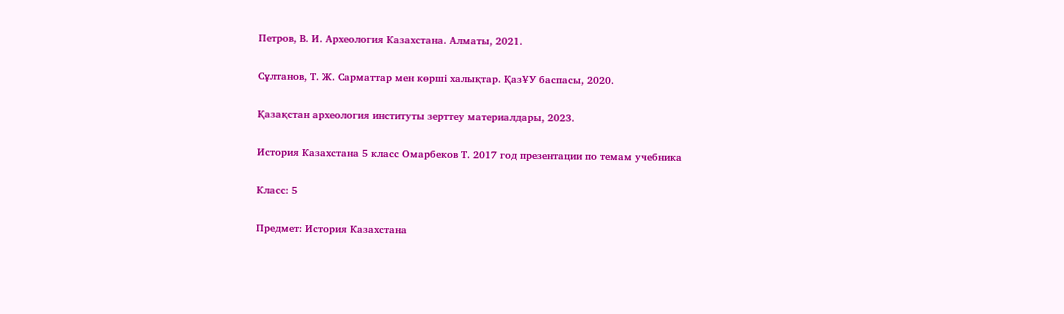Петров, В. И. Археология Казахстана. Алматы, 2021.

Сұлтанов, Т. Ж. Сарматтар мен көрші халықтар. ҚазҰУ баспасы, 2020.

Қазақстан археология институты зерттеу материалдары, 2023.

История Казахстана 5 класс Омарбеков Т. 2017 год презентации по темам учебника

Класс: 5

Предмет: История Казахстана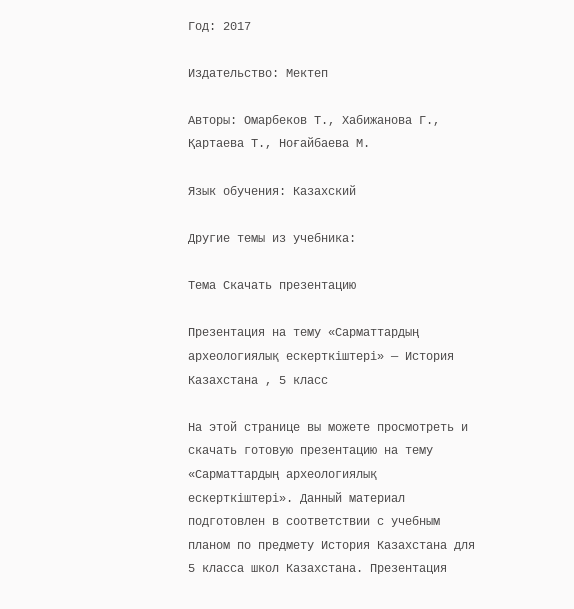Год: 2017

Издательство: Мектеп

Авторы: Омарбеков Т., Хабижанова Г., Қартаева Т., Ноғайбаева М.

Язык обучения: Казахский

Другие темы из учебника:

Тема Скачать презентацию

Презентация на тему «Сарматтардың археологиялық ескерткіштері» — История Казахстана , 5 класс

На этой странице вы можете просмотреть и скачать готовую презентацию на тему «Сарматтардың археологиялық ескерткіштері». Данный материал подготовлен в соответствии с учебным планом по предмету История Казахстана для 5 класса школ Казахстана. Презентация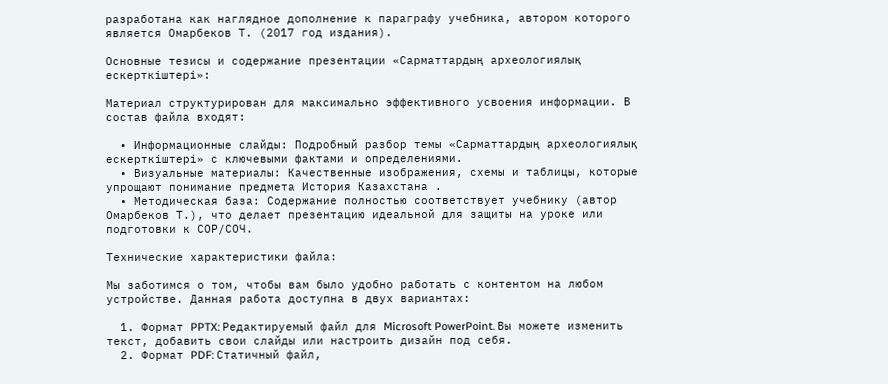разработана как наглядное дополнение к параграфу учебника, автором которого является Омарбеков Т. (2017 год издания).

Основные тезисы и содержание презентации «Сарматтардың археологиялық ескерткіштері»:

Материал структурирован для максимально эффективного усвоения информации. В состав файла входят:

  • Информационные слайды: Подробный разбор темы «Сарматтардың археологиялық ескерткіштері» с ключевыми фактами и определениями.
  • Визуальные материалы: Качественные изображения, схемы и таблицы, которые упрощают понимание предмета История Казахстана .
  • Методическая база: Содержание полностью соответствует учебнику (автор Омарбеков Т.), что делает презентацию идеальной для защиты на уроке или подготовки к СОР/СОЧ.

Технические характеристики файла:

Мы заботимся о том, чтобы вам было удобно работать с контентом на любом устройстве. Данная работа доступна в двух вариантах:

  1. Формат PPTX: Редактируемый файл для Microsoft PowerPoint. Вы можете изменить текст, добавить свои слайды или настроить дизайн под себя.
  2. Формат PDF: Статичный файл,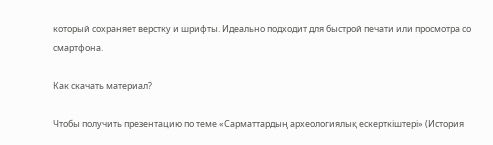который сохраняет верстку и шрифты. Идеально подходит для быстрой печати или просмотра со смартфона.

Как скачать материал?

Чтобы получить презентацию по теме «Сарматтардың археологиялық ескерткіштері» (История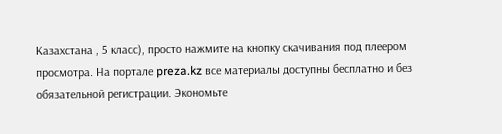Казахстана , 5 класс), просто нажмите на кнопку скачивания под плеером просмотра. На портале preza.kz все материалы доступны бесплатно и без обязательной регистрации. Экономьте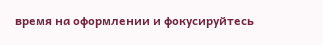время на оформлении и фокусируйтесь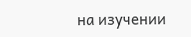на изучении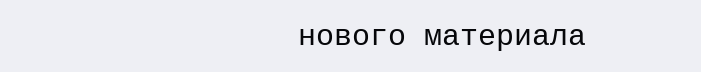нового материала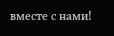вместе с нами!